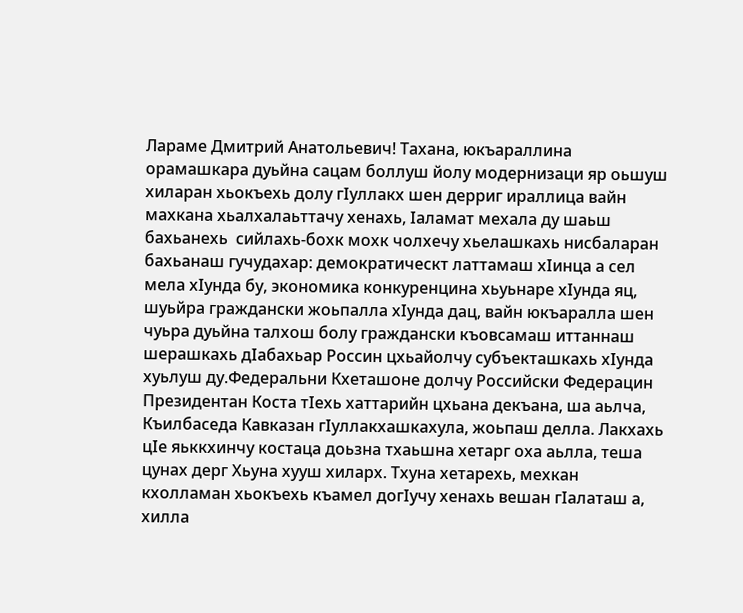Лараме Дмитрий Анатольевич! Тахана, юкъараллина орамашкара дуьйна сацам боллуш йолу модернизаци яр оьшуш хиларан хьокъехь долу гIуллакх шен дерриг ираллица вайн махкана хьалхалаьттачу хенахь, Iаламат мехала ду шаьш бахьанехь  сийлахь-бохк мохк чолхечу хьелашкахь нисбаларан бахьанаш гучудахар: демократическт латтамаш хIинца а сел мела хIунда бу, экономика конкуренцина хьуьнаре хIунда яц, шуьйра граждански жоьпалла хIунда дац, вайн юкъаралла шен чуьра дуьйна талхош болу граждански къовсамаш иттаннаш шерашкахь дIабахьар Россин цхьайолчу субъекташкахь хIунда хуьлуш ду.Федеральни Кхеташоне долчу Российски Федерацин Президентан Коста тIехь хаттарийн цхьана декъана, ша аьлча, Къилбаседа Кавказан гIуллакхашкахула, жоьпаш делла. Лакхахь цIе яьккхинчу костаца доьзна тхаьшна хетарг оха аьлла, теша цунах дерг Хьуна хууш хиларх. Тхуна хетарехь, мехкан кхолламан хьокъехь къамел догIучу хенахь вешан гIалаташ а, хилла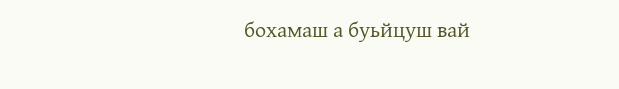бохамаш а буьйцуш вай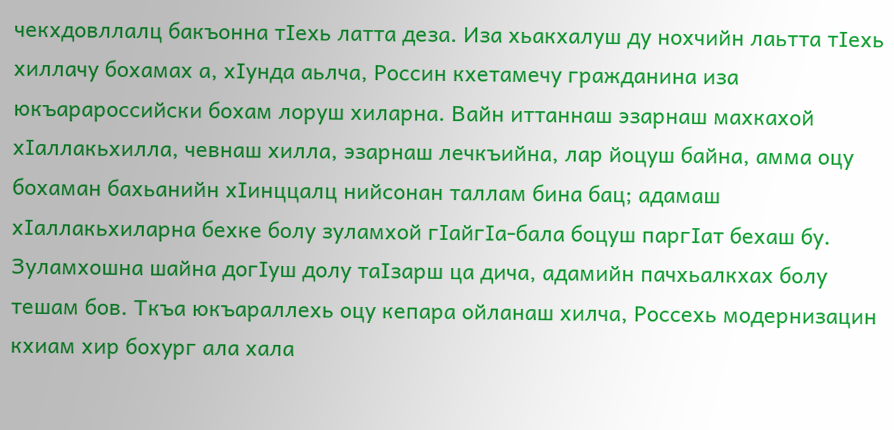чекхдовллалц бакъонна тIехь латта деза. Иза хьакхалуш ду нохчийн лаьтта тIехь хиллачу бохамах а, хIунда аьлча, Россин кхетамечу гражданина иза юкъарароссийски бохам лоруш хиларна. Вайн иттаннаш эзарнаш махкахой хIаллакьхилла, чевнаш хилла, эзарнаш лечкъийна, лар йоцуш байна, амма оцу бохаман бахьанийн хIинццалц нийсонан таллам бина бац; адамаш хIаллакьхиларна бехке болу зуламхой гIайгIа-бала боцуш паргIат бехаш бу. Зуламхошна шайна догIуш долу таIзарш ца дича, адамийн пачхьалкхах болу тешам бов. Ткъа юкъараллехь оцу кепара ойланаш хилча, Россехь модернизацин кхиам хир бохург ала хала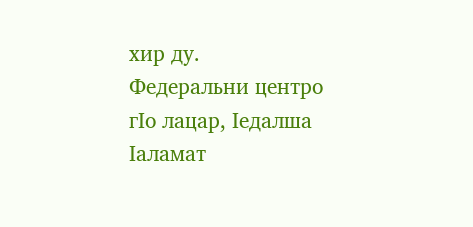хир ду.
Федеральни центро гIо лацар, Iедалша Iаламат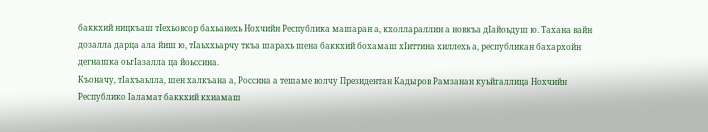баккхий ницкъаш тIехьовсор бахьанехь Нохчийн Республика машаран а, кхоллараллин а новкъа дIайоьдуш ю. Тахана вайн дозалла дарца ала йиш ю, тIаьххьарчу ткъа шарахь шена баккхий бохамаш хIиттина хиллехь а, республикан бахархойн дегнашка оьгIазалла ца йоьссина.
Къоначу, тIахъаьлла, шен халкъана а, Россина а тешаме волчу Президентан Кадыров Рамзанан куьйгаллица Нохчийн Республико Iаламат баккхий кхиамаш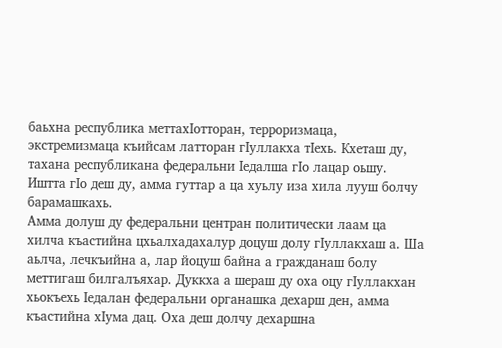баьхна республика меттахIотторан, терроризмаца, экстремизмаца къийсам латторан гIуллакха тIехь. Кхеташ ду, тахана республикана федеральни Iедалша гIо лацар оьшу. Иштта гIо деш ду, амма гуттар а ца хуьлу иза хила лууш болчу барамашкахь.
Амма долуш ду федеральни центран политически лаам ца хилча къастийна цхьалхадахалур доцуш долу гIуллакхаш а. Ша аьлча, лечкъийна а, лар йоцуш байна а гражданаш болу меттигаш билгалъяхар. Дуккха а шераш ду оха оцу гIуллакхан хьокъехь Iедалан федеральни органашка дехарш ден, амма къастийна хIума дац. Оха деш долчу дехаршна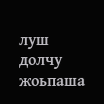луш долчу жоьпаша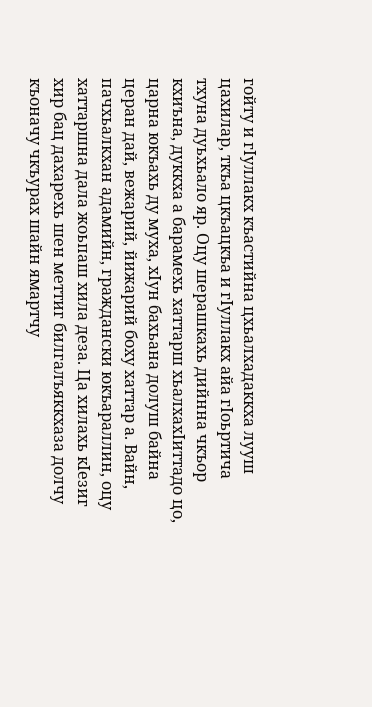гойту и гIуллакх къастийна цхьалхадаккха лууш цахилар, ткъа цкъацкъа и гIуллакх айа гIоьртича тхуна дуьхьало яр. Оцу шерашкахь дийнна чкъор кхиъна, дуккха а барамехь хаттарш хьалхахIиттадо цо, царна юкъахь ду муха, хIун бахьана долуш байна церан дай, вежарий, йижарий боху хаттар а. Вайн, пачхьалкхан адамийн, граждански юкъараллин, оцу хаттаршна дала жоьпаш хила деза. Ца хилахь кIезиг хир бац дахарехь шен меттиг билгалъяккхаза долчу къоначу чкъурах шайн ямартчу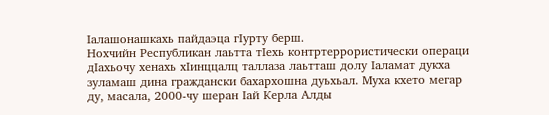Iалашонашкахь пайдаэца гIурту берш.
Нохчийн Республикан лаьтта тIехь контртеррористически операци дIахьочу хенахь хIинццалц таллаза лаьтташ долу Iаламат дукха зуламаш дина граждански бахархошна дуьхьал. Муха кхето мегар ду, масала, 2000-чу шеран Iай Керла Алды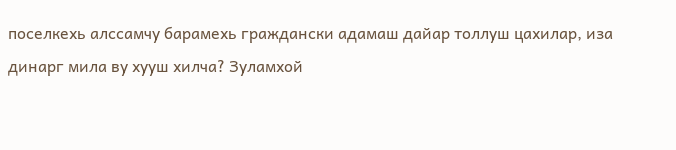поселкехь алссамчу барамехь граждански адамаш дайар толлуш цахилар, иза динарг мила ву хууш хилча? Зуламхой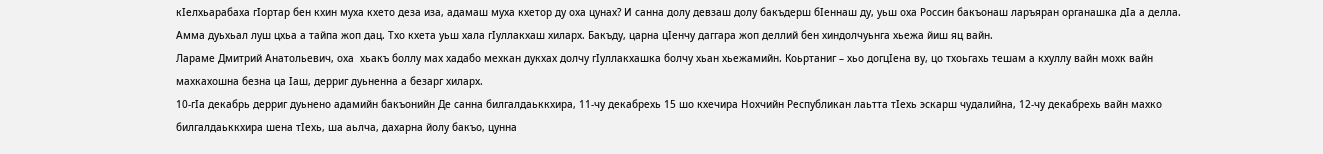кIелхьарабаха гIортар бен кхин муха кхето деза иза, адамаш муха кхетор ду оха цунах? И санна долу девзаш долу бакъдерш бIеннаш ду, уьш оха Россин бакъонаш ларъяран органашка дIа а делла. Амма дуьхьал луш цхьа а тайпа жоп дац. Тхо кхета уьш хала гIуллакхаш хиларх. Бакъду, царна цIенчу даггара жоп деллий бен хиндолчуьнга хьежа йиш яц вайн.
Лараме Дмитрий Анатольевич, оха  хьакъ боллу мах хадабо мехкан дукхах долчу гIуллакхашка болчу хьан хьежамийн. Коьртаниг – хьо догцIена ву, цо тхоьгахь тешам а кхуллу вайн мохк вайн махкахошна безна ца Iаш, дерриг дуьненна а безарг хиларх.
10-гIа декабрь дерриг дуьнено адамийн бакъонийн Де санна билгалдаьккхира, 11-чу декабрехь 15 шо кхечира Нохчийн Республикан лаьтта тIехь эскарш чудалийна, 12-чу декабрехь вайн махко билгалдаьккхира шена тIехь, ша аьлча, дахарна йолу бакъо, цунна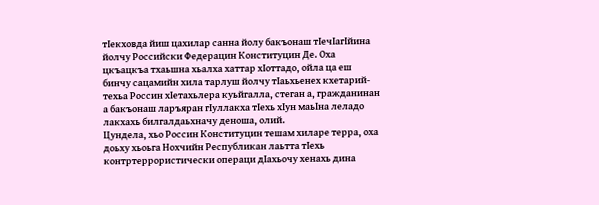тIекховда йиш цахилар санна йолу бакъонаш тIечIагIйина йолчу Российски Федерацин Конституцин Де. Оха цкъацкъа тхаьшна хьалха хаттар хIоттадо, ойла ца еш бинчу сацамийн хила тарлуш йолчу тIаьхьенех кхетарий-техьа Россин хIетахьлера куьйгалла, стеган а, гражданинан а бакъонаш ларъяран гIуллакха тIехь хIун маьIна леладо лакхахь билгалдаьхначу деноша, олий.
Цундела, хьо Россин Конституцин тешам хиларе терра, оха доьху хьоьга Нохчийн Республикан лаьтта тIехь контртеррористически операци дIахьочу хенахь дина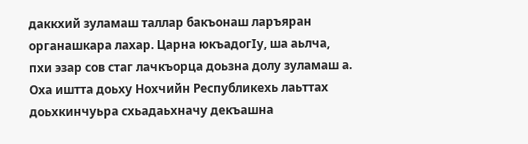даккхий зуламаш таллар бакъонаш ларъяран органашкара лахар. Царна юкъадогIу, ша аьлча, пхи эзар сов стаг лачкъорца доьзна долу зуламаш а. Оха иштта доьху Нохчийн Республикехь лаьттах доьхкинчуьра схьадаьхначу декъашна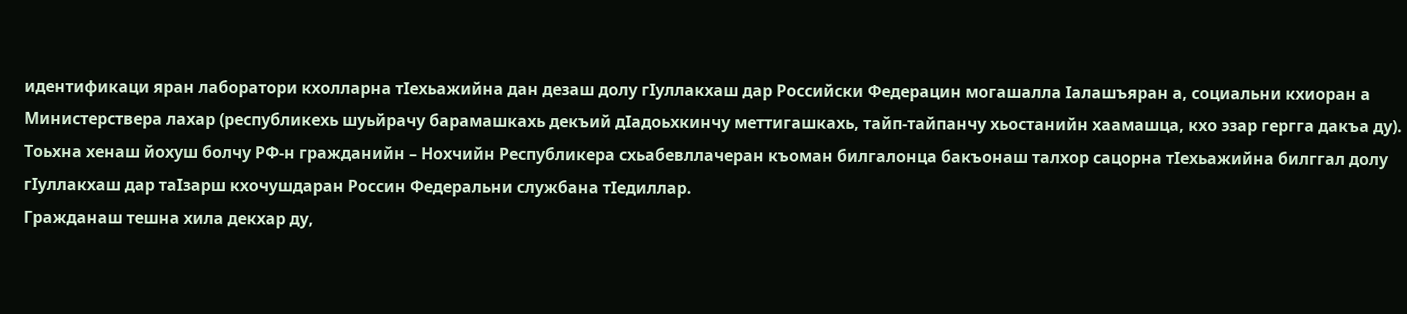идентификаци яран лаборатори кхолларна тIехьажийна дан дезаш долу гIуллакхаш дар Российски Федерацин могашалла Iалашъяран а, социальни кхиоран а Министерствера лахар (республикехь шуьйрачу барамашкахь декъий дIадоьхкинчу меттигашкахь, тайп-тайпанчу хьостанийн хаамашца, кхо эзар гергга дакъа ду). Тоьхна хенаш йохуш болчу РФ-н гражданийн – Нохчийн Республикера схьабевллачеран къоман билгалонца бакъонаш талхор сацорна тIехьажийна билггал долу гIуллакхаш дар таIзарш кхочушдаран Россин Федеральни службана тIедиллар.
Гражданаш тешна хила декхар ду,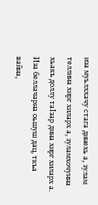иза муьлххачу стага динехь а, зулам теллина хирг хиларх а, зуламхочунна хьакъ доллу таIзар дина хирг хиларх а. Иза беллачарна оьшуш дац, ткъа вайна,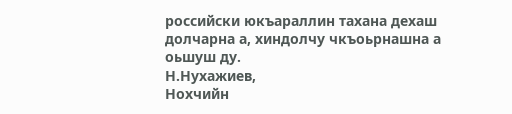российски юкъараллин тахана дехаш долчарна а, хиндолчу чкъоьрнашна а оьшуш ду.
Н.Нухажиев,
Нохчийн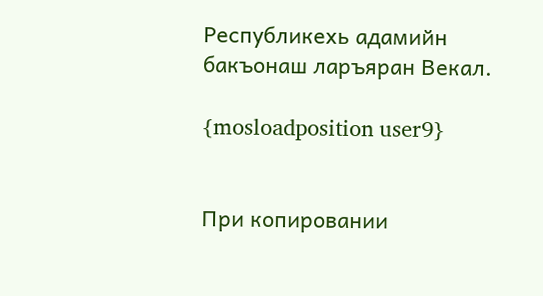Республикехь адамийн
бакъонаш ларъяран Векал.

{mosloadposition user9}


При копировании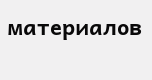материалов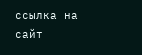ссылка на сайт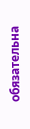обязательна